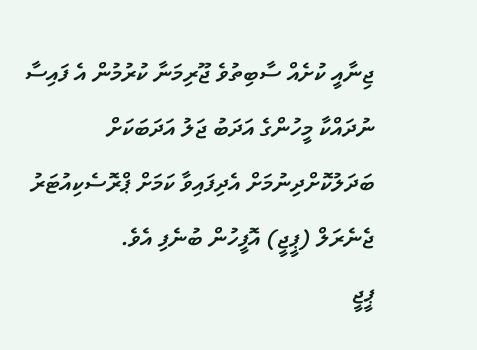ޖިނާއީ ކުށެއް ސާބިތުވެ ޖޫރިމަނާ ކުރުމުން އެ ފައިސާ ނުދައްކާ މީހުންގެ އަދަބު ޖަލު އަދަބަކަށް ބަދަލުކޮށްދިނުމަށް އެދިފައިވާ ކަމަށް ޕްރޮސެކިއުޓަރު ޖެނެރަލް (ޕީޖީ) އޮފީހުން ބުނެފި އެވެ.
ޕީޖީ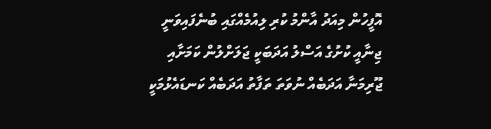އޮފީހުން މިއަދު އާންމު ކުރި ލިއުމެއްގައި ބުނެފައިވަނީ ޖިނާއީ ކުށުގެ އަސްލު އަދަބަކީ ޖަލަށްލުން ކަމަށާއި ޖޫރިމަނާ އަދަބެއް ނުވަތަ ތަފާތު އަދަބެއް ކަނޑައެޅުމަކީ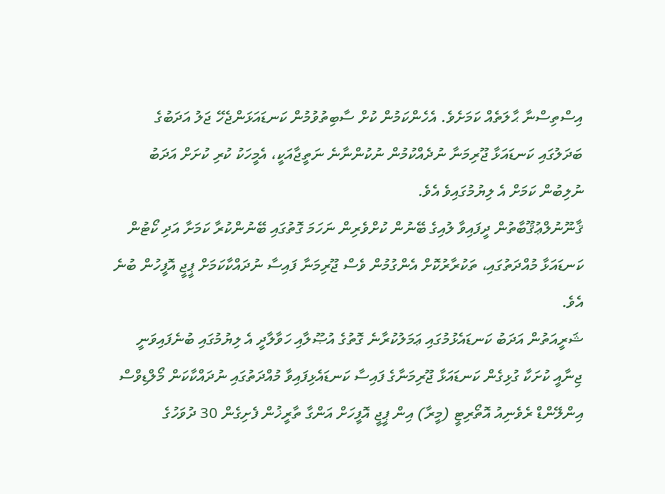އިސްތިސްނާ ޙާލަތެއް ކަމަށެވެ. އެހެންކަމުން ކުށް ސާބިތުވުމުން ކަނޑައަޅަންޖެހޭ ޖަލު އަދަބުގެ ބަދަލުގައި ކަނޑައަޅާ ޖޫރިމަނާ ނުދެއްކުމުން ނުކުންނާނެ ނަތީޖާއަކީ، އެމީހަކު ކުރި ކުށަށް އަދަބު ނުލިބުން ކަމަށް އެ ލިޔުމުގައިވެ އެވެ.
ޤާނޫނުލްޢުޤޫބާތުން ދީފައިވާ ލުއިގެ ބޭނުން ކުށްވެރިން ނަހަމަ ގޮތުގައި ބޭނުންކުރާ ކަމަށާ އަދި ކޯޓުން ކަނޑައަޅާ މުއްދަތުގައި، ތަކުރާރުކޮށް އެންގުމުން ވެސް ޖޫރިމަނާ ފައިސާ ނުދައްކާކަމަށް ޕީޖީ އޮފީހުން ބުނެ އެވެ.
ޝަރީއަތުން އަދަބު ކަނޑައެޅުމުގައި ޢަމަލުކުރާނެ ގޮތުގެ އުޞޫލާއި ހަވާލާދީ އެ ލިޔުމުގައި ބުނެފައިވަނީ ޖިނާއީ ކުށަކާ ގުޅިގެން ކަނޑައަޅާ ޖޫރިމަނާގެ ފައިސާ ކަނޑައެޅިފައިވާ މުއްދަތުގައި ނުދައްކާކަން މޯލްޑިވްސް އިންލޭންޑް ރެވެނިއު އޮތޯރިޓީ (މީރާ) އިން ޕީޖީ އޮފީހަށް އަންގާ ތާރީޚުން ފެށިގެން 30 ދުވަހުގެ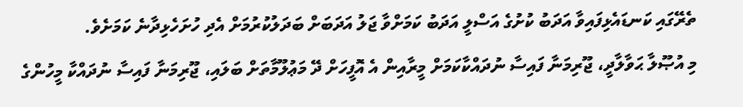ތެރޭގައި ކަނޑައެޅިފައިވާ އަދަބު ކުށުގެ އަސްލީ އަދަބު ކަމަށްވާ ޖަލު އަދަބަށް ބަދަލުކުރުމަށް އެދި ހުށަހެޅިދާނެ ކަމަށެވެ.
މި އުޞޫލާ ޙަވާލާދީ، ޖޫރިމަނާ ފައިސާ ނުދައްކާކަމަށް މީރާއިން އެ އޮފީހަށް ދޭ މަޢުލޫމާތަށް ބަލައި، ޖޫރިމަނާ ފައިސާ ނުދައްކާ މީހުންގެ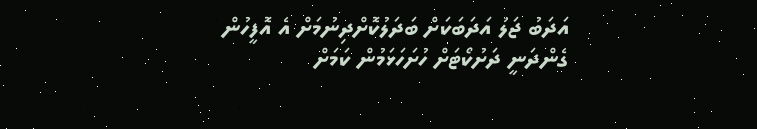އަދަބު ޖަލު އަދަބަކަށް ބަދަލުކޮށްދިނުމަށް އެ އޮފީހުން ގެންދަނީ ދަށުކޯޓަށް ހުށަހަޅަމުން ކަމަށް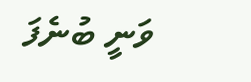ވަނީ ބުނެފަ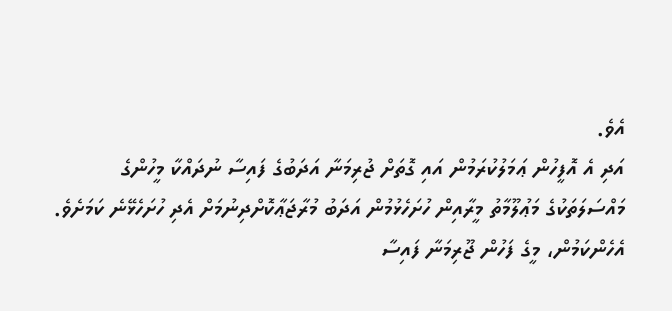އެވެ.
އަދި އެ އޮފީހުން ޢަމަލުކުރަމުން އައި ގޮތަށް ޖުރިމަނާ އަދަބުގެ ފައިސާ ނުދައްކާ މީހުންގެ މައްސަލަތަކުގެ މަޢުލޫމާތު މީރާއިން ހުށަހެޅުމުން އަދަބު މުރާޖަޢާކޮށްދިނުމަށް އެދި ހުށަހެޅޭނެ ކަމަށެވެ. އެހެންކަމުން، މީގެ ފަހުން ޖޫރިމަނާ ފައިސާ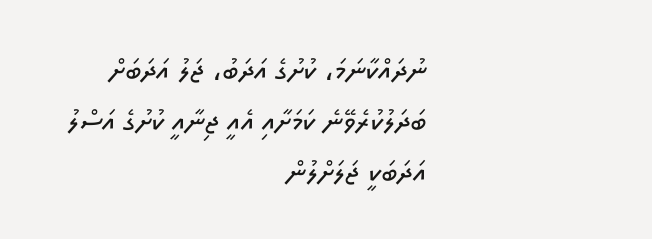ނުދައްކާނަމަ، ކުށުގެ އަދަބު، ޖަލު އަދަބަށް ބަދަލުކުރެވޭނެ ކަމަށާއި އެއީ ޖިނާއީ ކުށުގެ އަސްލު އަދަބަކީ ޖަލަށްލުން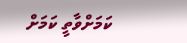ކަމަށްވާތީ ކަމަށް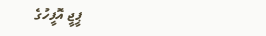ޕީޖީ އޮފީހުގެ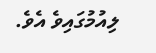ލިއުމުގައިވެ އެވެ.